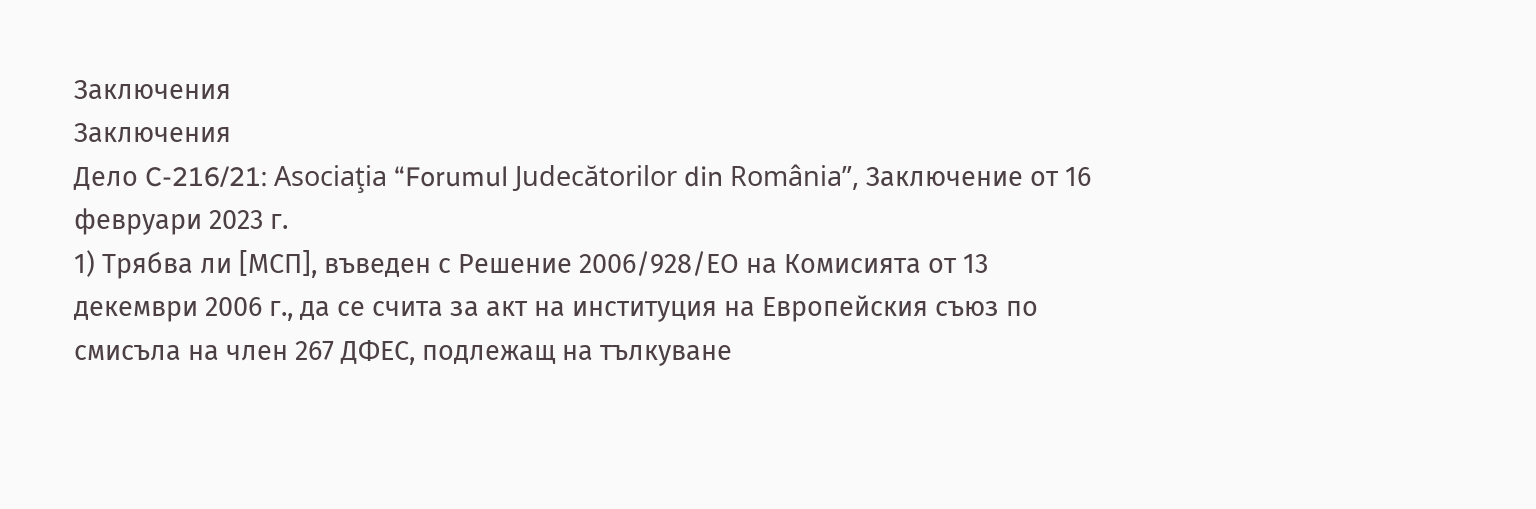Заключения
Заключения
Дело C-216/21: Asociaţia “Forumul Judecătorilor din România”, Заключение от 16 февруари 2023 г.
1) Трябва ли [МСП], въведен с Решение 2006/928/ЕО на Комисията от 13 декември 2006 г., да се счита за акт на институция на Европейския съюз по смисъла на член 267 ДФЕС, подлежащ на тълкуване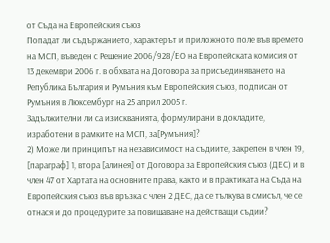от Съда на Европейския съюз
Попадат ли съдържанието, характерът и приложното поле във времето на МСП, въведен с Решение 2006/928/ЕО на Европейската комисия от 13 декември 2006 г. в обхвата на Договора за присъединяването на Република България и Румъния към Европейския съюз, подписан от Румъния в Люксембург на 25 април 2005 г.
Задължителни ли са изискванията, формулирани в докладите, изработени в рамките на МСП, за[Румъния]?
2) Може ли принципът на независимост на съдиите, закрепен в член 19, [параграф] 1, втора [алинея] от Договора за Европейския съюз (ДЕС) и в член 47 от Хартата на основните права, както и в практиката на Съда на Европейския съюз във връзка с член 2 ДЕС, да се тълкува в смисъл, че се отнася и до процедурите за повишаване на действащи съдии?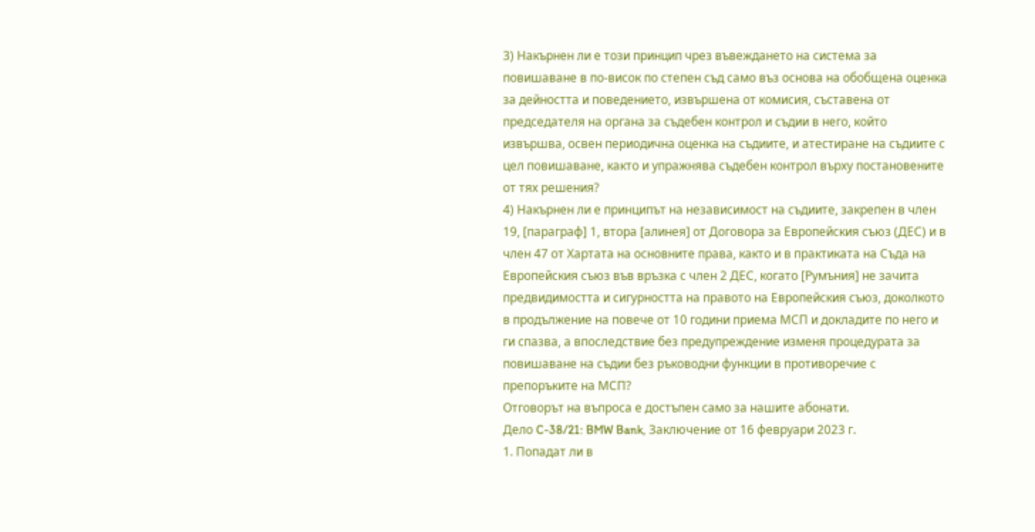3) Накърнен ли е този принцип чрез въвеждането на система за повишаване в по-висок по степен съд само въз основа на обобщена оценка за дейността и поведението, извършена от комисия, съставена от председателя на органа за съдебен контрол и съдии в него, който извършва, освен периодична оценка на съдиите, и атестиране на съдиите с цел повишаване, както и упражнява съдебен контрол върху постановените от тях решения?
4) Накърнен ли е принципът на независимост на съдиите, закрепен в член 19, [параграф] 1, втора [алинея] от Договора за Европейския съюз (ДЕС) и в член 47 от Хартата на основните права, както и в практиката на Съда на Европейския съюз във връзка с член 2 ДЕС, когато [Румъния] не зачита предвидимостта и сигурността на правото на Европейския съюз, доколкото в продължение на повече от 10 години приема МСП и докладите по него и ги спазва, а впоследствие без предупреждение изменя процедурата за повишаване на съдии без ръководни функции в противоречие с препоръките на МСП?
Отговорът на въпроса е достъпен само за нашите абонати.
Дело C-38/21: BMW Bank, Заключение от 16 февруари 2023 г.
1. Попадат ли в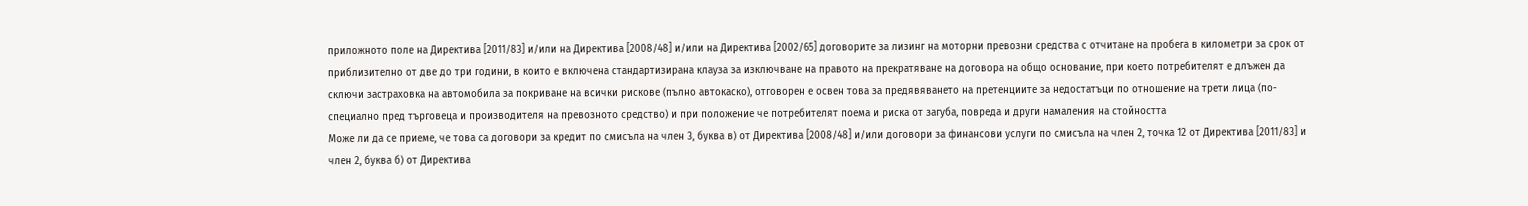приложното поле на Директива [2011/83] и/или на Директива [2008/48] и/или на Директива [2002/65] договорите за лизинг на моторни превозни средства с отчитане на пробега в километри за срок от приблизително от две до три години, в които е включена стандартизирана клауза за изключване на правото на прекратяване на договора на общо основание, при което потребителят е длъжен да сключи застраховка на автомобила за покриване на всички рискове (пълно автокаско), отговорен е освен това за предявяването на претенциите за недостатъци по отношение на трети лица (по-специално пред търговеца и производителя на превозното средство) и при положение че потребителят поема и риска от загуба, повреда и други намаления на стойността
Може ли да се приеме, че това са договори за кредит по смисъла на член 3, буква в) от Директива [2008/48] и/или договори за финансови услуги по смисъла на член 2, точка 12 от Директива [2011/83] и член 2, буква б) от Директива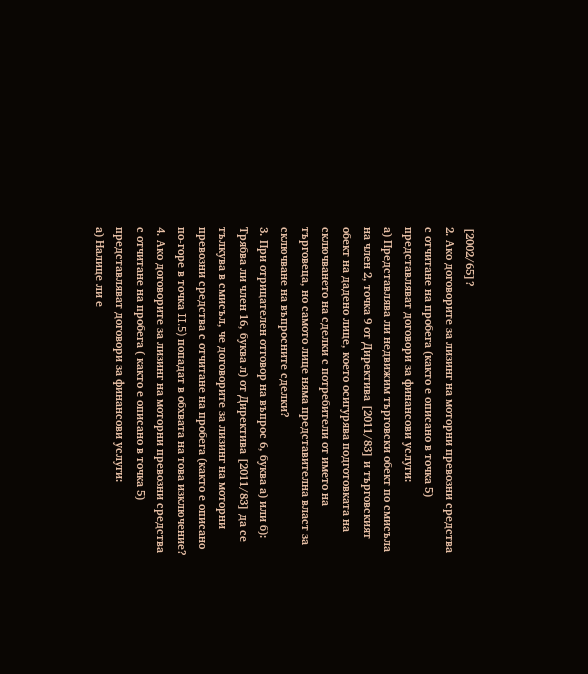[2002/65]?
2. Ако договорите за лизинг на моторни превозни средства с отчитане на пробега (както е описано в точка 5) представляват договори за финансови услуги:
а) Представлява ли недвижим търговски обект по смисъла на член 2, точка 9 от Директива [2011/83] и търговският обект на дадено лице, което осигурява подготовката на сключването на сделки с потребители от името на търговеца, но самото лице няма представителна власт за сключване на въпросните сделки?
3. При отрицателен отговор на въпрос 6, буква а) или б):
Трябва ли член 16, буква л) от Директива [2011/83] да се тълкува в смисъл, че договорите за лизинг на моторни превозни средства с отчитане на пробега (както е описано по-горе в точка II.5) попадат в обхвата на това изключение?
4. Ако договорите за лизинг на моторни превозни средства с отчитане на пробега ( както е описано в точка 5) представляват договори за финансови услуги:
а) Налице ли е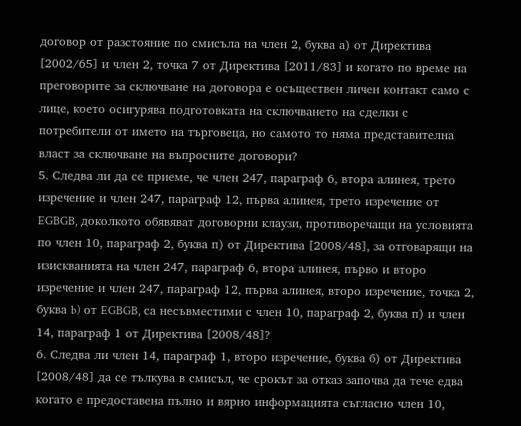договор от разстояние по смисъла на член 2, буква а) от Директива [2002/65] и член 2, точка 7 от Директива [2011/83] и когато по време на преговорите за сключване на договора е осъществен личен контакт само с лице, което осигурява подготовката на сключването на сделки с потребители от името на търговеца, но самото то няма представителна власт за сключване на въпросните договори?
5. Следва ли да се приеме, че член 247, параграф 6, втора алинея, трето изречение и член 247, параграф 12, първа алинея, трето изречение от EGBGB, доколкото обявяват договорни клаузи, противоречащи на условията по член 10, параграф 2, буква п) от Директива [2008/48], за отговарящи на изискванията на член 247, параграф 6, втора алинея, първо и второ изречение и член 247, параграф 12, първа алинея, второ изречение, точка 2, буква b) от EGBGB, са несъвместими с член 10, параграф 2, буква п) и член 14, параграф 1 от Директива [2008/48]?
6. Следва ли член 14, параграф 1, второ изречение, буква б) от Директива [2008/48] да се тълкува в смисъл, че срокът за отказ започва да тече едва когато е предоставена пълно и вярно информацията съгласно член 10,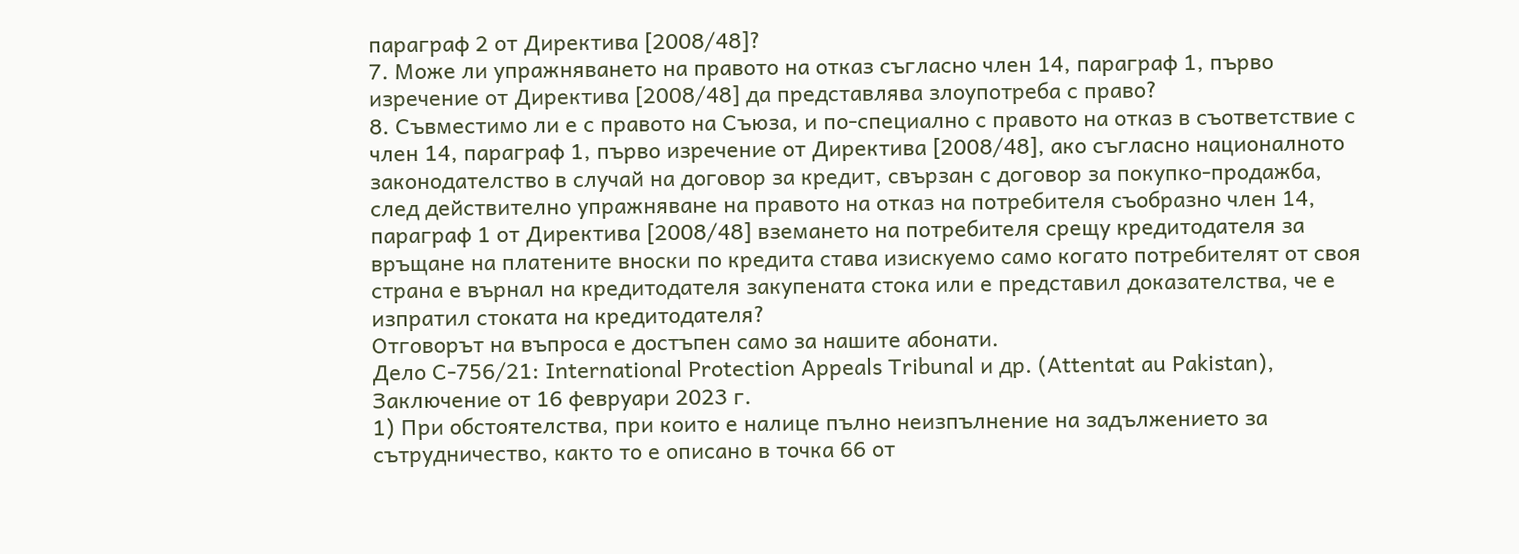параграф 2 от Директива [2008/48]?
7. Може ли упражняването на правото на отказ съгласно член 14, параграф 1, първо изречение от Директива [2008/48] да представлява злоупотреба с право?
8. Съвместимо ли е с правото на Съюза, и по-специално с правото на отказ в съответствие с член 14, параграф 1, първо изречение от Директива [2008/48], ако съгласно националното законодателство в случай на договор за кредит, свързан с договор за покупко-продажба, след действително упражняване на правото на отказ на потребителя съобразно член 14, параграф 1 от Директива [2008/48] вземането на потребителя срещу кредитодателя за връщане на платените вноски по кредита става изискуемо само когато потребителят от своя страна е върнал на кредитодателя закупената стока или е представил доказателства, че е изпратил стоката на кредитодателя?
Отговорът на въпроса е достъпен само за нашите абонати.
Дело C-756/21: International Protection Appeals Tribunal и др. (Attentat au Pakistan), Заключение от 16 февруари 2023 г.
1) При обстоятелства, при които е налице пълно неизпълнение на задължението за сътрудничество, както то е описано в точка 66 от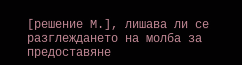[решение М.], лишава ли се разглеждането на молба за предоставяне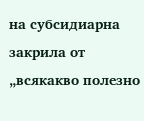на субсидиарна закрила от „всякакво полезно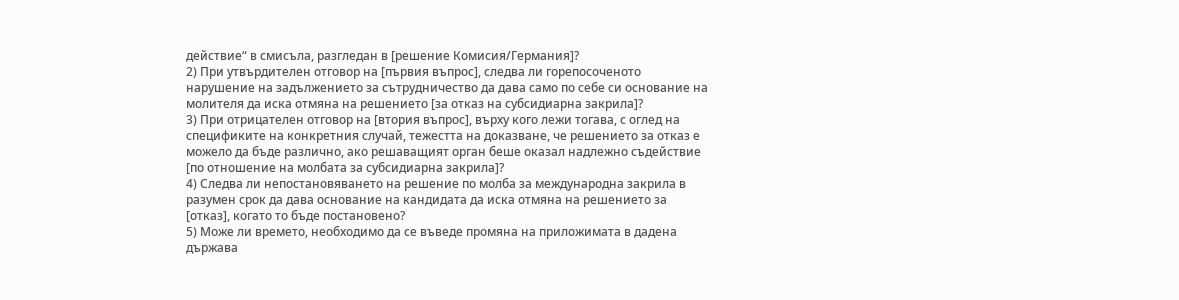действие“ в смисъла, разгледан в [решение Комисия/Германия]?
2) При утвърдителен отговор на [първия въпрос], следва ли горепосоченото нарушение на задължението за сътрудничество да дава само по себе си основание на молителя да иска отмяна на решението [за отказ на субсидиарна закрила]?
3) При отрицателен отговор на [втория въпрос], върху кого лежи тогава, с оглед на спецификите на конкретния случай, тежестта на доказване, че решението за отказ е можело да бъде различно, ако решаващият орган беше оказал надлежно съдействие [по отношение на молбата за субсидиарна закрила]?
4) Следва ли непостановяването на решение по молба за международна закрила в разумен срок да дава основание на кандидата да иска отмяна на решението за [отказ], когато то бъде постановено?
5) Може ли времето, необходимо да се въведе промяна на приложимата в дадена държава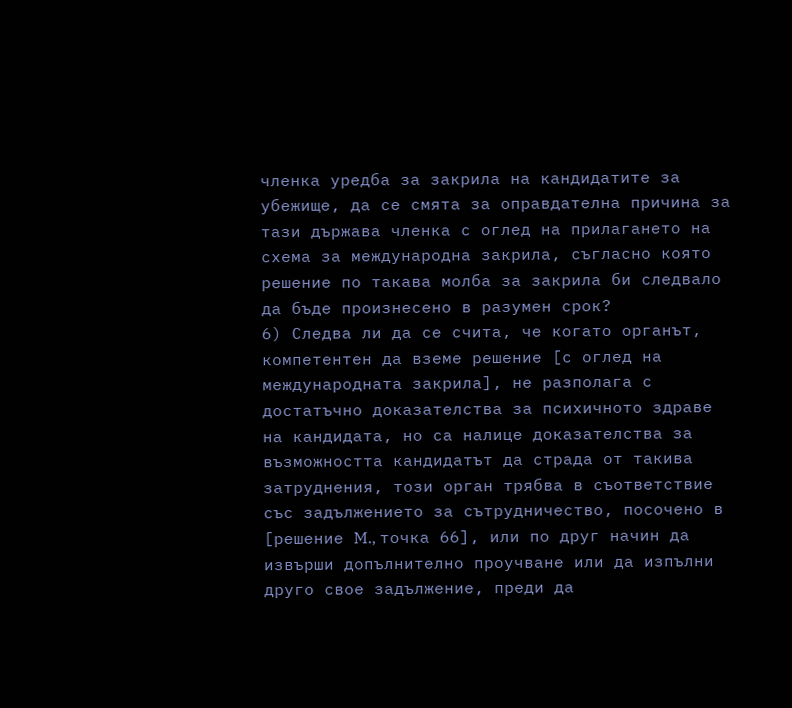членка уредба за закрила на кандидатите за убежище, да се смята за оправдателна причина за тази държава членка с оглед на прилагането на схема за международна закрила, съгласно която решение по такава молба за закрила би следвало да бъде произнесено в разумен срок?
6) Следва ли да се счита, че когато органът, компетентен да вземе решение [с оглед на международната закрила], не разполага с достатъчно доказателства за психичното здраве на кандидата, но са налице доказателства за възможността кандидатът да страда от такива затруднения, този орган трябва в съответствие със задължението за сътрудничество, посочено в [решение M., точка 66], или по друг начин да извърши допълнително проучване или да изпълни друго свое задължение, преди да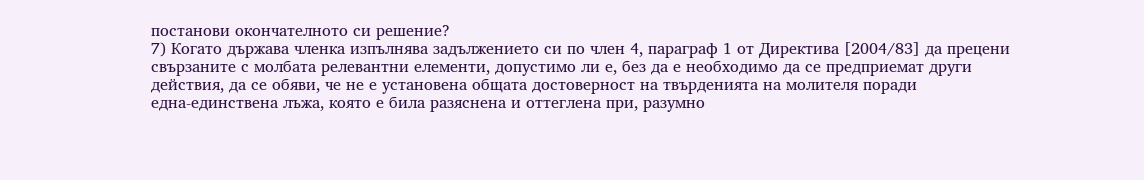постанови окончателното си решение?
7) Когато държава членка изпълнява задължението си по член 4, параграф 1 от Директива [2004/83] да прецени свързаните с молбата релевантни елементи, допустимо ли е, без да е необходимо да се предприемат други действия, да се обяви, че не е установена общата достоверност на твърденията на молителя поради една‑единствена лъжа, която е била разяснена и оттеглена при, разумно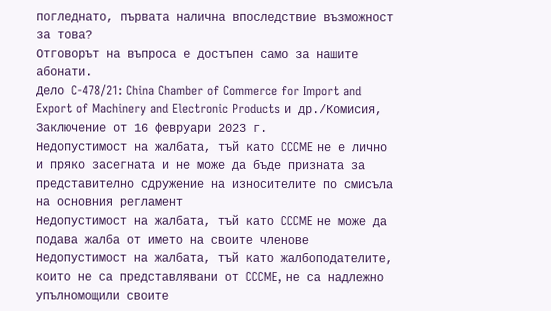погледнато, първата налична впоследствие възможност за това?
Отговорът на въпроса е достъпен само за нашите абонати.
Дело C-478/21: China Chamber of Commerce for Import and Export of Machinery and Electronic Products и др./Комисия, Заключение от 16 февруари 2023 г.
Недопустимост на жалбата, тъй като CCCME не е лично и пряко засегната и не може да бъде призната за представително сдружение на износителите по смисъла на основния регламент
Недопустимост на жалбата, тъй като CCCME не може да подава жалба от името на своите членове
Недопустимост на жалбата, тъй като жалбоподателите, които не са представлявани от CCCME, не са надлежно упълномощили своите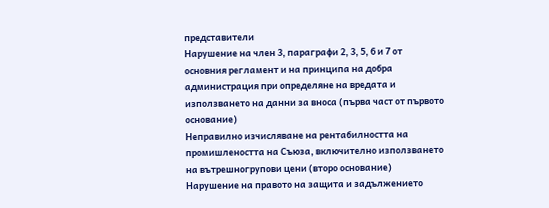представители
Нарушение на член 3, параграфи 2, 3, 5, 6 и 7 от основния регламент и на принципа на добра администрация при определяне на вредата и използването на данни за вноса (първа част от първото основание)
Неправилно изчисляване на рентабилността на промишлеността на Съюза, включително използването на вътрешногрупови цени (второ основание)
Нарушение на правото на защита и задължението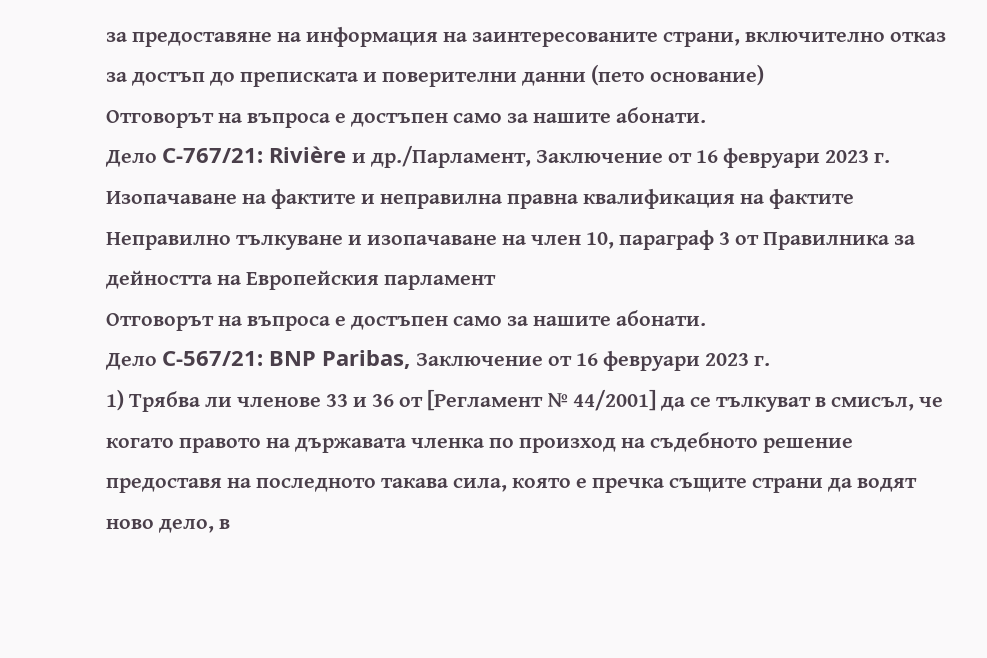за предоставяне на информация на заинтересованите страни, включително отказ за достъп до преписката и поверителни данни (пето основание)
Отговорът на въпроса е достъпен само за нашите абонати.
Дело C-767/21: Rivière и др./Парламент, Заключение от 16 февруари 2023 г.
Изопачаване на фактите и неправилна правна квалификация на фактите
Неправилно тълкуване и изопачаване на член 10, параграф 3 от Правилника за дейността на Европейския парламент
Отговорът на въпроса е достъпен само за нашите абонати.
Дело C-567/21: BNP Paribas, Заключение от 16 февруари 2023 г.
1) Трябва ли членове 33 и 36 от [Регламент № 44/2001] да се тълкуват в смисъл, че когато правото на държавата членка по произход на съдебното решение предоставя на последното такава сила, която е пречка същите страни да водят ново дело, в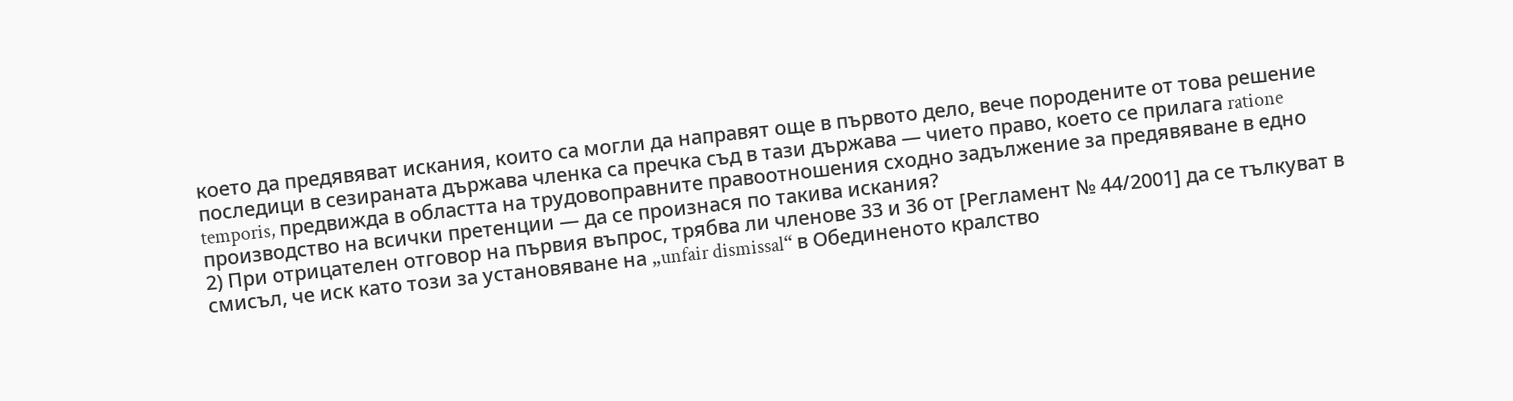което да предявяват искания, които са могли да направят още в първото дело, вече породените от това решение последици в сезираната държава членка са пречка съд в тази държава — чието право, което се прилага ratione temporis, предвижда в областта на трудовоправните правоотношения сходно задължение за предявяване в едно производство на всички претенции — да се произнася по такива искания?
2) При отрицателен отговор на първия въпрос, трябва ли членове 33 и 36 от [Регламент № 44/2001] да се тълкуват в смисъл, че иск като този за установяване на „unfair dismissal“ в Обединеното кралство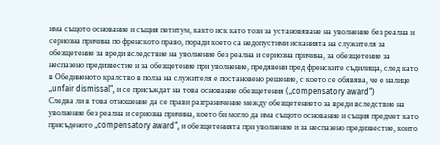има същото основание и същия петитум, както иск като този за установяване на уволнение без реална и сериозна причина по френското право, поради което са недопустими исканията на служителя за обезщетение за вреди вследствие на уволнение без реална и сериозна причина, за обезщетение за неспазено предизвестие и за обезщетение при уволнение, предявени пред френските съдилища, след като в Обединеното кралство в полза на служителя е постановено решение, с което се обявява, че е налице „unfair dismissal“, и се присъждат на това основание обезщетения („compensatory award“)
Следва ли в това отношение да се прави разграничение между обезщетението за вреди вследствие на уволнение без реална и сериозна причина, което би могло да има същото основание и същия предмет като присъденото „compensatory award“, и обезщетенията при уволнение и за неспазено предизвестие, които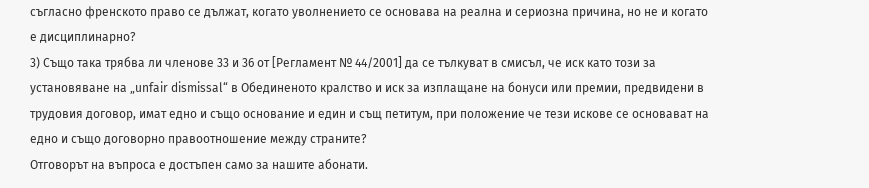съгласно френското право се дължат, когато уволнението се основава на реална и сериозна причина, но не и когато е дисциплинарно?
3) Също така трябва ли членове 33 и 36 от [Регламент № 44/2001] да се тълкуват в смисъл, че иск като този за установяване на „unfair dismissal“ в Обединеното кралство и иск за изплащане на бонуси или премии, предвидени в трудовия договор, имат едно и също основание и един и същ петитум, при положение че тези искове се основават на едно и също договорно правоотношение между страните?
Отговорът на въпроса е достъпен само за нашите абонати.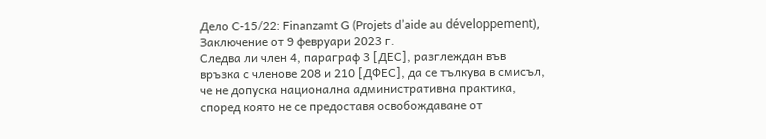Дело C-15/22: Finanzamt G (Projets d’aide au développement), Заключение от 9 февруари 2023 г.
Следва ли член 4, параграф 3 [ДЕС], разглеждан във връзка с членове 208 и 210 [ДФЕС], да се тълкува в смисъл, че не допуска национална административна практика, според която не се предоставя освобождаване от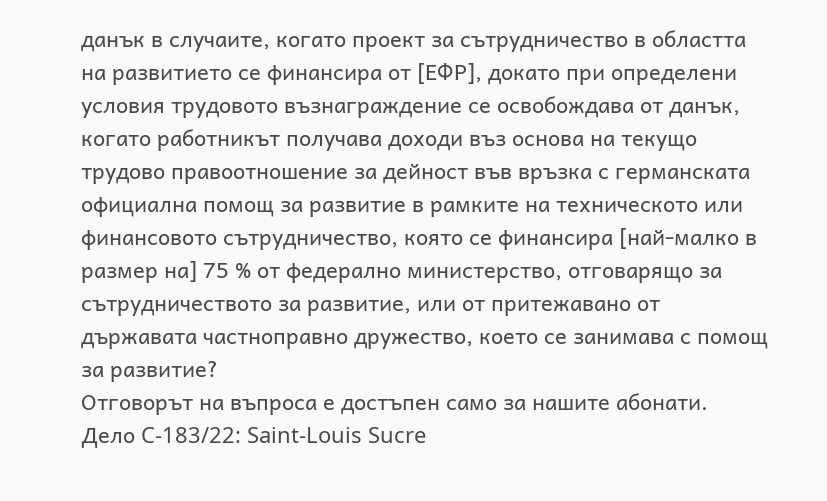данък в случаите, когато проект за сътрудничество в областта на развитието се финансира от [ЕФР], докато при определени условия трудовото възнаграждение се освобождава от данък, когато работникът получава доходи въз основа на текущо трудово правоотношение за дейност във връзка с германската официална помощ за развитие в рамките на техническото или финансовото сътрудничество, която се финансира [най-малко в размер на] 75 % от федерално министерство, отговарящо за сътрудничеството за развитие, или от притежавано от държавата частноправно дружество, което се занимава с помощ за развитие?
Отговорът на въпроса е достъпен само за нашите абонати.
Дело C-183/22: Saint-Louis Sucre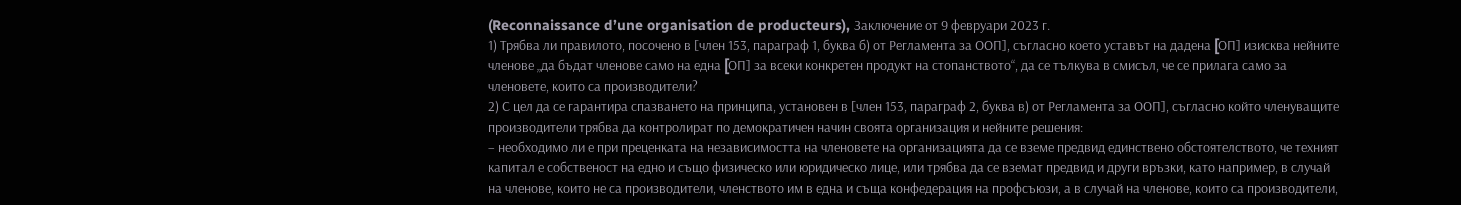(Reconnaissance d’une organisation de producteurs), Заключение от 9 февруари 2023 г.
1) Трябва ли правилото, посочено в [член 153, параграф 1, буква б) от Регламента за ООП], съгласно което уставът на дадена [OП] изисква нейните членове „да бъдат членове само на една [OП] за всеки конкретен продукт на стопанството“, да се тълкува в смисъл, че се прилага само за членовете, които са производители?
2) С цел да се гарантира спазването на принципа, установен в [член 153, параграф 2, буква в) от Регламента за ООП], съгласно който членуващите производители трябва да контролират по демократичен начин своята организация и нейните решения:
– необходимо ли е при преценката на независимостта на членовете на организацията да се вземе предвид единствено обстоятелството, че техният капитал е собственост на едно и също физическо или юридическо лице, или трябва да се вземат предвид и други връзки, като например, в случай на членове, които не са производители, членството им в една и съща конфедерация на профсъюзи, а в случай на членове, които са производители,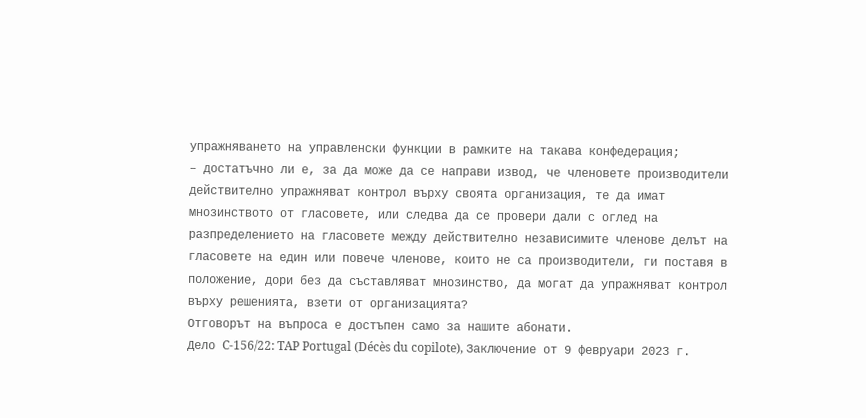упражняването на управленски функции в рамките на такава конфедерация;
– достатъчно ли е, за да може да се направи извод, че членовете производители действително упражняват контрол върху своята организация, те да имат мнозинството от гласовете, или следва да се провери дали с оглед на разпределението на гласовете между действително независимите членове делът на гласовете на един или повече членове, които не са производители, ги поставя в положение, дори без да съставляват мнозинство, да могат да упражняват контрол върху решенията, взети от организацията?
Отговорът на въпроса е достъпен само за нашите абонати.
Дело C-156/22: TAP Portugal (Décès du copilote), Заключение от 9 февруари 2023 г.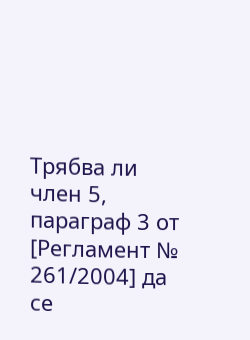Трябва ли член 5, параграф 3 от [Регламент № 261/2004] да се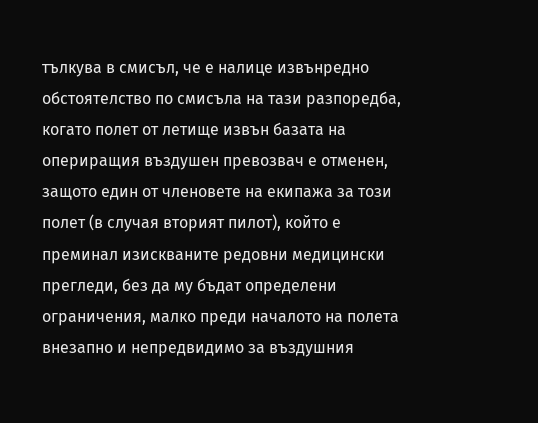тълкува в смисъл, че е налице извънредно обстоятелство по смисъла на тази разпоредба, когато полет от летище извън базата на опериращия въздушен превозвач е отменен, защото един от членовете на екипажа за този полет (в случая вторият пилот), който е преминал изискваните редовни медицински прегледи, без да му бъдат определени ограничения, малко преди началото на полета внезапно и непредвидимо за въздушния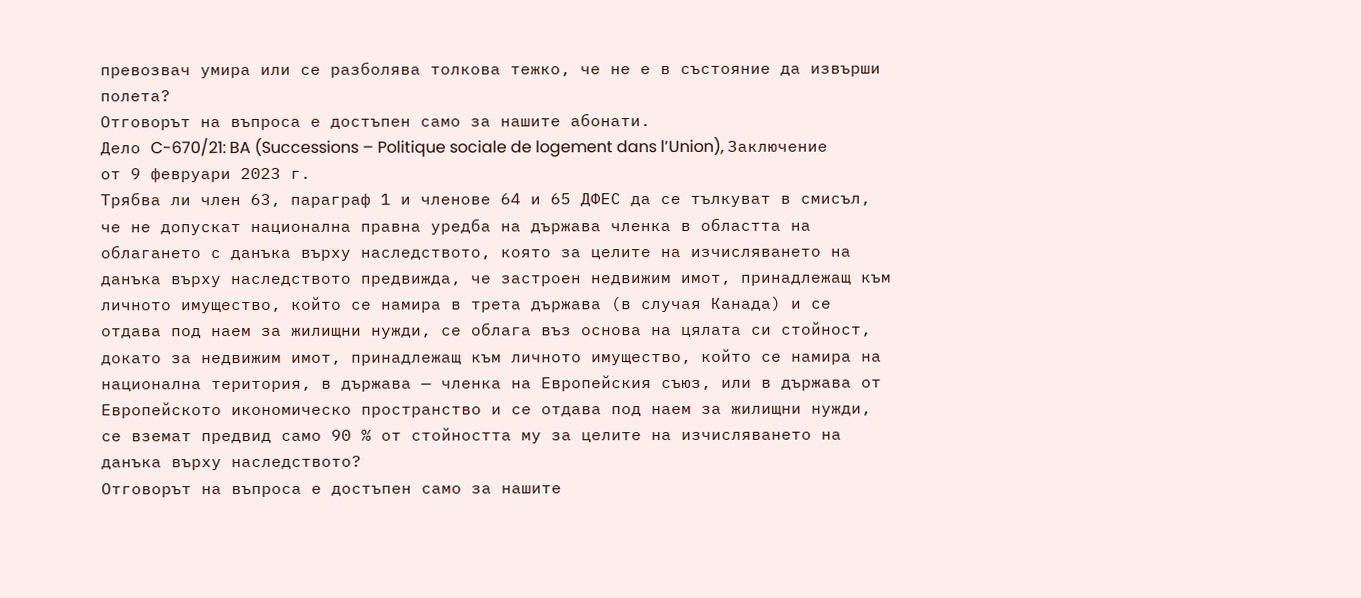превозвач умира или се разболява толкова тежко, че не е в състояние да извърши полета?
Отговорът на въпроса е достъпен само за нашите абонати.
Дело C-670/21: BA (Successions – Politique sociale de logement dans l’Union), Заключение от 9 февруари 2023 г.
Трябва ли член 63, параграф 1 и членове 64 и 65 ДФЕС да се тълкуват в смисъл, че не допускат национална правна уредба на държава членка в областта на облагането с данъка върху наследството, която за целите на изчисляването на данъка върху наследството предвижда, че застроен недвижим имот, принадлежащ към личното имущество, който се намира в трета държава (в случая Канада) и се отдава под наем за жилищни нужди, се облага въз основа на цялата си стойност, докато за недвижим имот, принадлежащ към личното имущество, който се намира на национална територия, в държава — членка на Европейския съюз, или в държава от Европейското икономическо пространство и се отдава под наем за жилищни нужди, се вземат предвид само 90 % от стойността му за целите на изчисляването на данъка върху наследството?
Отговорът на въпроса е достъпен само за нашите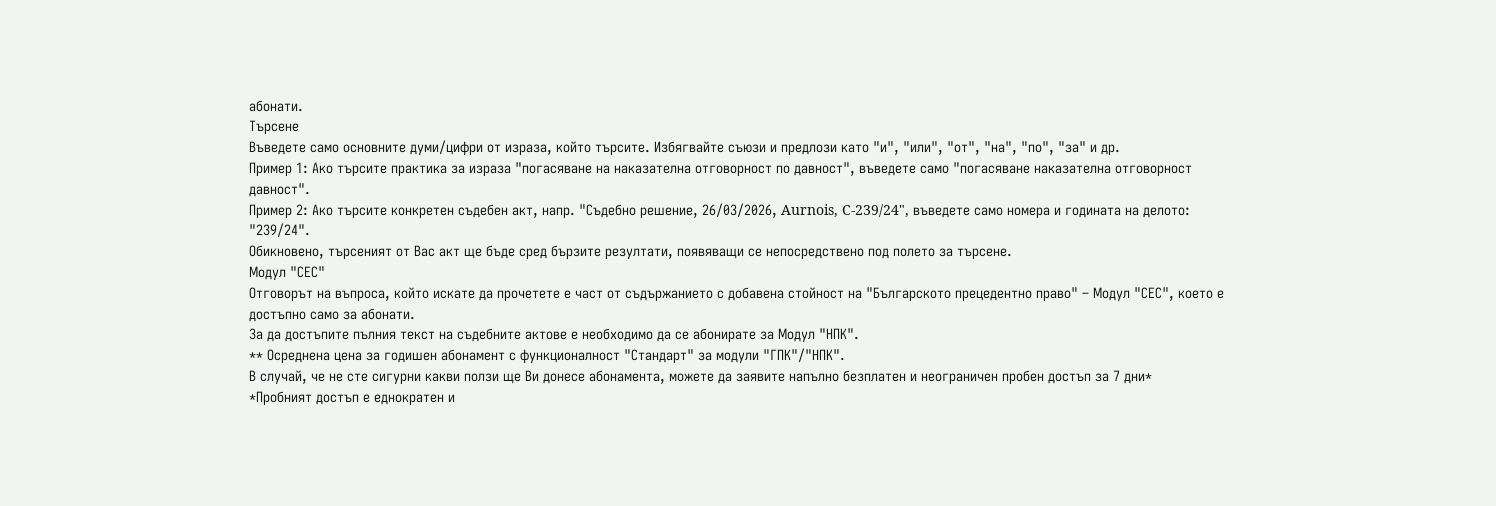абонати.
Търсене
Въведете само основните думи/цифри от израза, който търсите. Избягвайте съюзи и предлози като "и", "или", "от", "на", "по", "за" и др.
Пример 1: Ако търсите практика за израза "погасяване на наказателна отговорност по давност", въведете само "погасяване наказателна отговорност давност".
Пример 2: Ако търсите конкретен съдебен акт, напр. "Съдебно решение, 26/03/2026, Aurnois, C-239/24", въведете само номера и годината на делото: "239/24".
Обикновено, търсеният от Вас акт ще бъде сред бързите резултати, появяващи се непосредствено под полето за търсене.
Модул "СЕС"
Отговорът на въпроса, който искате да прочетете е част от съдържанието с добавена стойност на "Българското прецедентно право" – Модул "СЕС", което е достъпно само за абонати.
За да достъпите пълния текст на съдебните актове е необходимо да се абонирате за Модул "НПК".
** Осреднена цена за годишен абонамент с функционалност "Стандарт" за модули "ГПК"/"НПК".
В случай, че не сте сигурни какви ползи ще Ви донесе абонамента, можете да заявите напълно безплатен и неограничен пробен достъп за 7 дни*
*Пробният достъп е еднократен и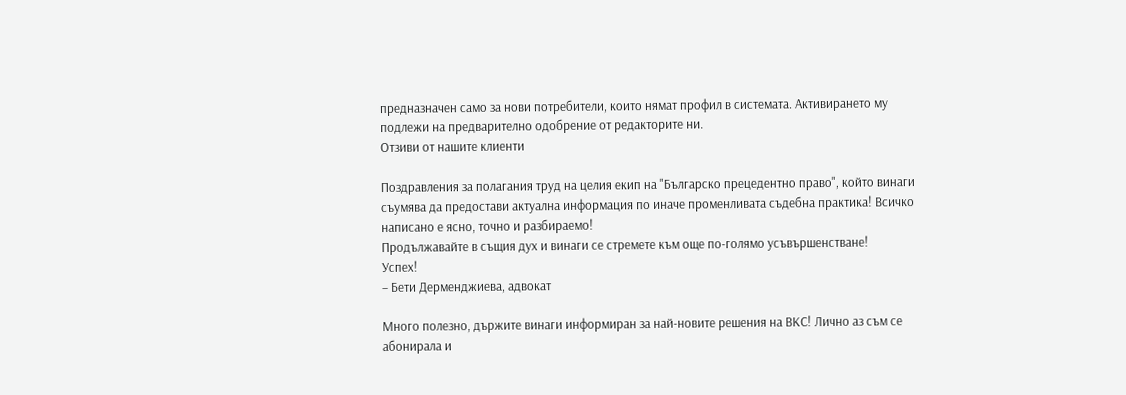предназначен само за нови потребители, които нямат профил в системата. Активирането му подлежи на предварително одобрение от редакторите ни.
Отзиви от нашите клиенти

Поздравления за полагания труд на целия екип на "Българско прецедентно право", който винаги съумява да предостави актуална информация по иначе променливата съдебна практика! Всичко написано е ясно, точно и разбираемо!
Продължавайте в същия дух и винаги се стремете към още по-голямо усъвършенстване!
Успех!
– Бети Дерменджиева, адвокат

Много полезно, държите винаги информиран за най-новите решения на ВКС! Лично аз съм се абонирала и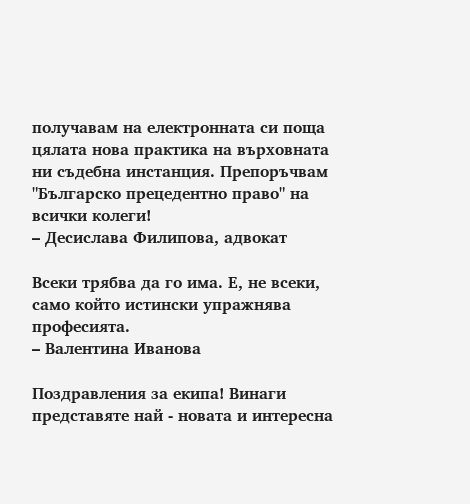получавам на електронната си поща цялата нова практика на върховната ни съдебна инстанция. Препоръчвам "Българско прецедентно право" на всички колеги!
– Десислава Филипова, адвокат

Всеки трябва да го има. Е, не всеки, само който истински упражнява професията.
– Валентина Иванова

Поздравления за екипа! Винаги представяте най - новата и интересна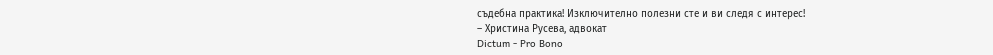съдебна практика! Изключително полезни сте и ви следя с интерес!
– Христина Русева, адвокат
Dictum - Pro Bono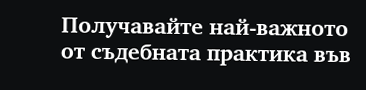Получавайте най-важното от съдебната практика във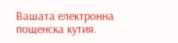Вашата електронна пощенска кутия.